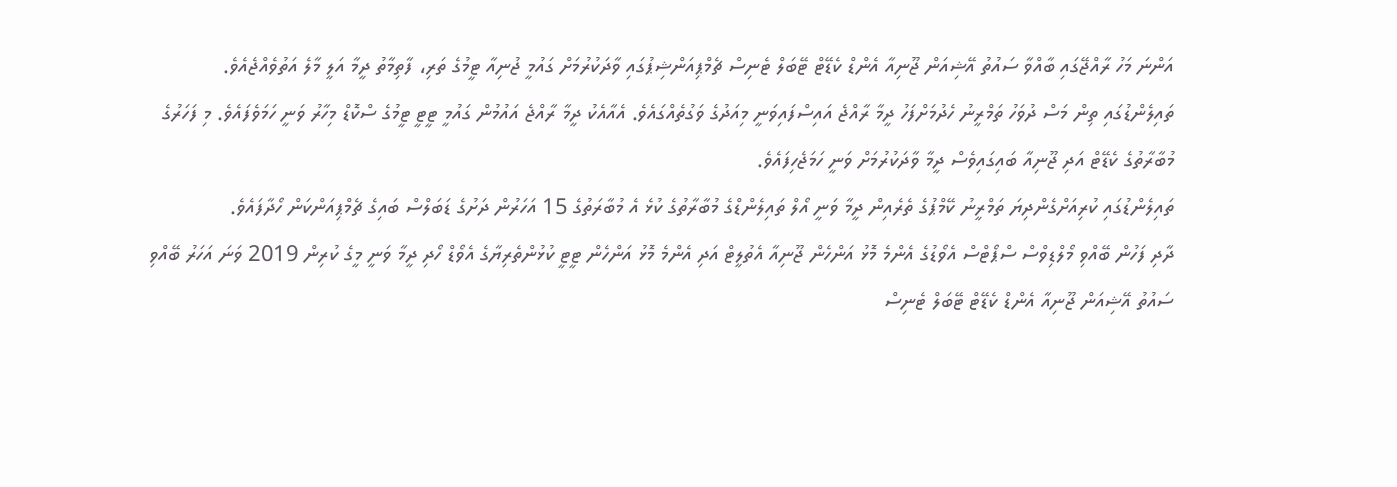އަންނަ މަހު ރާއްޖޭގައި ބާއްވާ ސައުތު އޭޝިއަން ޖޫނިއާ އެންޑް ކެޑޭޓް ޓޭބަލް ޓެނިސް ޗެމްޕިއަންޝިޕުގައި ވާދަކުރުމަށް ގައުމީ ޖުނިއާ ޓީމުގެ ތަރި، ފާތިމާތު ދީމާ އަލީ މާލެ އަތުވެއްޖެއެވެ.
ތައިލެންޑުގައި ތިން މަސް ދުވަހު ތަމްރީނު ހެދުމަށްފަހު ދީމާ ރާއްޖެ އައިސްފައިވަނީ މިއަދުގެ ވަގުތެއްގައެވެ. އެއާއެކު ދީމާ ރާއްޖެ އައުމުން ގައުމީ ޓީޓީ ޓީމުގެ ސްކޮޑް މިހާރު ވަނީ ހަމަވެފައެވެ. މި ފަހަރުގެ މުބާރާތުގެ ކެޑޭޓް އަދި ޖޫނިއާ ބައިގައިވެސް ދީމާ ވާދަކުރުމަށް ވަނީ ހަމަޖެހިފައެވެ.
ތައިލެންޑުގައި ކުރިއަށްގެންދިޔަ ތަމްރީނު ކޭމްޕުގެ ތެރެއިން ދީމާ ވަނީ އޯލް ތައިލެންޑްގެ މުބާރާތުގެ ކުޅެ އެ މުބާރަތުގެ 15 އަހަރުން ދަށުގެ ޑަބަލްސް ބައިގެ ޗެމްޕިއަންކަން ހޯދާފައެވެ.
ދާދި ފަހުން ބޭއްވި މޯލްޑިވްސް ސްޕޯޓްސް އެވޯޑުގެ އެންމެ މޮޅު އަންހެން ޖޫނިއާ އެތުލީޓް އަދި އެންމެ މޮޅު އަންހެން ޓީޓީ ކުޅުންތެރިޔާގެ އެވޯޑް ހޯދި ދީމާ ވަނީ މީގެ ކުރިން 2019 ވަނަ އަހަރު ބޭއްވި ސައުތު އޭޝިއަން ޖޫނިއާ އެންޑް ކެޑޭޓް ޓޭބަލް ޓެނިސް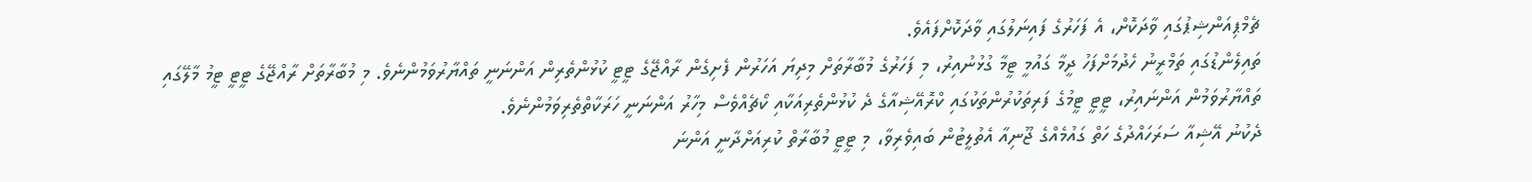ޗެމްޕިއަންޝިޕުގައި ވާދަކޮށް، އެ ފަހަރުގެ ފައިނަލުގައި ވާދަކޮށްފައެވެ.
ތައިލެންޑުގައި ތަމްރީނު ހެދުމަށްފަހު ދީމާ ގައުމީ ޓީމާ ގުޅުނުއިރު، މި ފަހަރުގެ މުބާރާތަށް މިދިޔަ އަހަރުން ފެށިގެން ރާއްޖޭގެ ޓީޓީ ކުޅުންތެރިން އަންނަނީ ތައްޔާރުވަމުންނެވެ. މި މުބާރާތަށް ރާއްޖޭގެ ޓީޓީ ޓީމު މާލޭގައި ތައްޔާރުވަމުން އަންނައިރު، ޓީޓީ ޓީމުގެ ފަރިތަކުރުންތަކުގައި ކްރޮއޭޝިއާގެ ދެ ކުޅުންތެރިއަކާއި ކޯޗެއްވެސް މިހާރު އަންނަނީ ހަރަކާތްތެރިވަމުންނެވެ.
ދެކުނު އޭޝިއާ ސަރަހައްދުގެ ހަތް ގައުމެއްގެ ޖޫނިއާ އެތުލީޓުން ބައިވެރިވާ، މި ޓީޓީ މުބާރާތް ކުރިއަށްދާނީ އަންނަ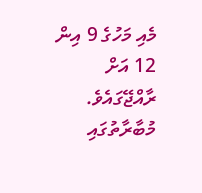މެއި މަހުގެ 9 އިން 12 އަށް ރާއްޖޭގައެވެ. މުބާރާތުގައި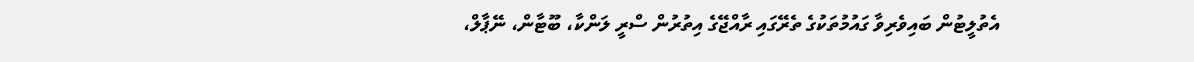އެތުލީޓުން ބައިވެރިވާ ގައުމުތަކުގެ ތެރޭގައި ރާއްޖޭގެ އިތުރުން ސްރީ ލަންކާ، ބޫޓާން، ނޭޕާލް،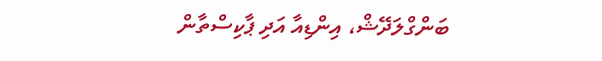ބަންގްލަދޭޝް، އިންޑިއާ އަދި ޕާކިސްތާން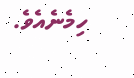ހިމެނެއެވެ.